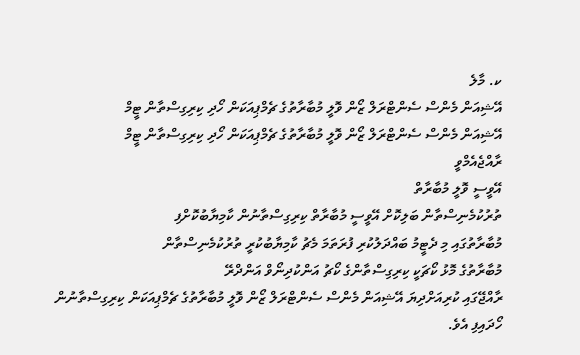ކ. މާލެ
އޭޝިއަން މެންސް ސެންޓްރަލް ޒޯން ވޮލީ މުބާރާތުގެ ޗެމްޕިއަކަން ހޯދި ކިރިގިސްތާން ޓީމް
އޭޝިއަން މެންސް ސެންޓްރަލް ޒޯން ވޮލީ މުބާރާތުގެ ޗެމްޕިއަކަން ހޯދި ކިރިގިސްތާން ޓީމް
ރާއްޖެއެމްވީ
އޭވީސީ ވޮލީ މުބާރާތް
ތުރުކުމެނިސްތާން ބަލިކޮށް އޭވީސީ މުބާރާތް ކިރިގިސްތާނުން ކާމިޔާބުކޮށްފި
މުބާރާތުގައި މި ދެޓީމު ބައްދަލުކުރި ފުރަތަމަ މެޗު ކާމިޔާބުކުރީ ތުރުކުމެނިސްތާން
މުބާރާތުގެ މޮޅު ކޯޗަކީ ކިރިގިސްތާންގެ ކޯޗު އަންކުދިނޯވް އަންދްރޭ
ރާއްޖޭގައި ކުރިއަށްދިޔަ އޭޝިއަން މެންސް ސެންޓްރަލް ޒޯން ވޮލީ މުބާރާތުގެ ޗެމްޕިއަކަން ކިރިގިސްތާނުން ހޯދައިފި އެވެ.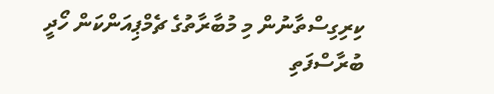ކިރިގިސްތާނުން މި މުބާރާތުގެ ޗެމްޕިއަންކަން ހޯދީ ބުރާސްފަތި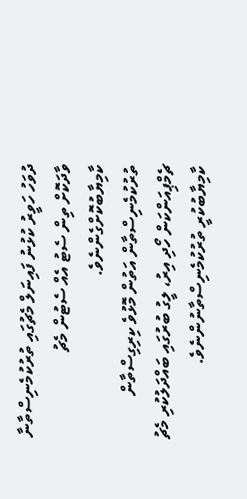ދުވަހު ހަވީރު ކުޅުނު ފައިނަލް މެޗުގައި ތުރުކުމެނިސްތާނާ ވާދަކޮށް ތިން ސެޓު އެއް ސެޓުން މެޗު ކާމިޔާބުކޮށްގެންނެވެ.
ތުރުކުމެނިސްތާން އަތުން މޮޅުވެ ކިރިގިސްތާން ޗެމްޕިއަންކަން ހޯދި އިރު، ލީގު ބުރުގައި ބައްދަލުކުރި މެޗު ކާމިޔާބުކުރީ ތުރުކުމެނިސްތާނުންނެވެ.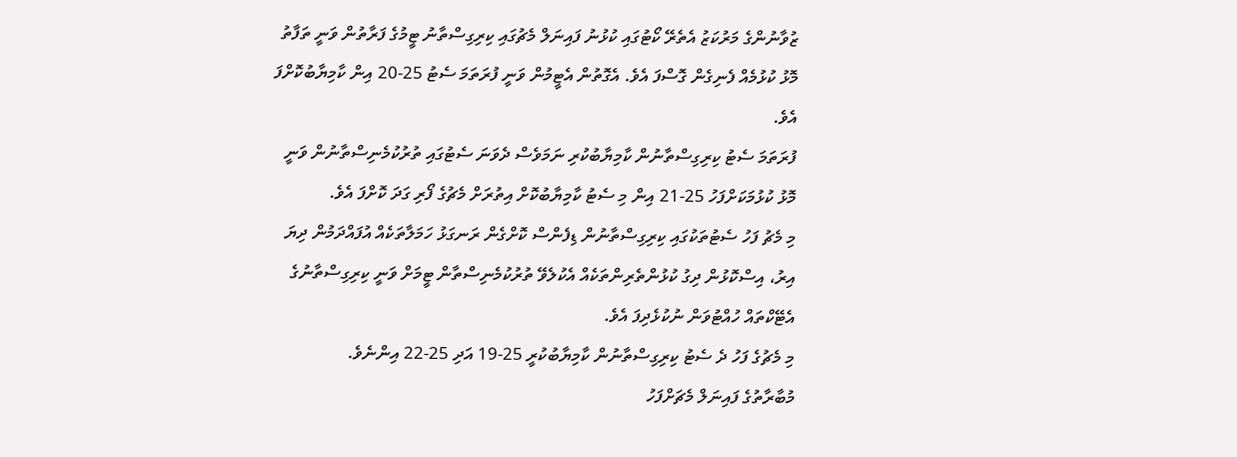ޒުވާނުންގެ މަރުކަޒު އެތެރޭ ކޯޓުގައި ކުޅުނު ފައިނަލް މެޗުގައި ކިރިގިސްތާނު ޓީމުގެ ފަރާތުން ވަނީ ތަފާތު މޮޅު ކުޅުމެއް ފެނިގެން ގޮސްފަ އެވެ. އެގޮތުން އެޓީމުން ވަނީ ފުރަތަމަ ސެޓު 25-20 އިން ކާމިޔާބުކޮށްފަ އެވެ.
ފުރަތަމަ ސެޓު ކިރިގިސްތާނުން ކާމިޔާބުކުރި ނަމަވެސް ދެވަނަ ސެޓުގައި ތުރުކުމެނިސްތާނުން ވަނީ މޮޅު ކުޅުމަކަށްފަހު 25-21 އިން މި ސެޓު ކާމިޔާބުކޮށް އިތުރަށް މެޗުގެ ފޯރި ގަދަ ކޮށްފަ އެވެ.
މި މެޗު ފަހު ސެޓުތަކުގައި ކިރިގިސްތާނުން ޑިފެންސް ކޮށްގެން ރަނގަޅު ހަމަލާތަކެއް އުފައްދަމުން ދިޔަ އިރު، އިސްކޮޅުން ދިގު ކުޅުންތެރިންތަކެއް އެކުލެވޭ ތުރުކުމެނިސްތާން ޓީމަށް ވަނީ ކިރިގިސްތާނުގެ އެޓޭކްތައް ހުއްޓުވަން ނުކުޅެދިފަ އެވެ.
މި މެޗުގެ ފަހު ދެ ސެޓު ކިރިގިސްތާނުން ކާމިޔާބުކުރީ 25-19 އަދި 25-22 އިންނެވެ.
މުބާރާތުގެ ފައިނަލް މެޗަށްފަހު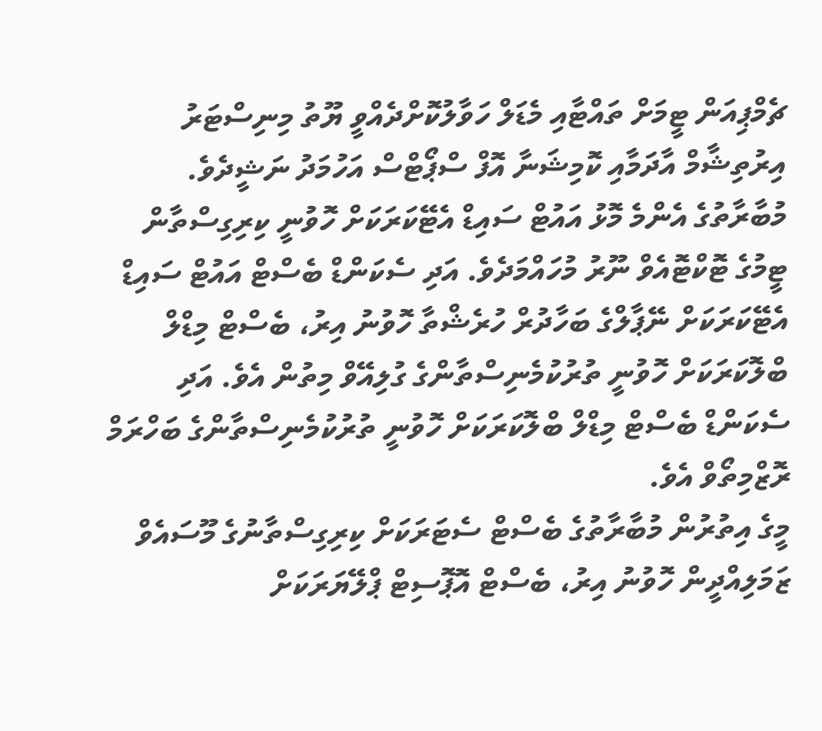ޗެމްޕިއަން ޓީމަށް ތައްޓާއި މެޑަލް ހަވާލުކޮށްދެއްވީ ޔޫތު މިނިސްޓަރު އިރުތިޝާމް އާދަމާއި ކޮމިޝަނާ އޮފް ސްޕޯޓްސް އަހުމަދު ނަޝީދެވެ.
މުބާރާތުގެ އެންމެ މޮޅު އައުޓް ސައިޑް އެޓޭކަރަކަށް ހޮވުނީ ކިރިގިސްތާން ޓީމުގެ ޓޮކްޓޮއެވް ނޫރު މުހައްމަދެވެ. އަދި ސެކަންޑް ބެސްޓް އައުޓް ސައިޑް އެޓޭކަރަކަށް ނޭޕާލްގެ ބަހާދުރް ހުރެޝްތާ ހޮވުނު އިރު، ބެސްޓް މިޑްލް ބްލޮކަރަކަށް ހޮވުނީ ތުރުކުމެނިސްތާންގެ ގުލިއޭވް މިތުން އެވެ. އަދި ސެކަންޑް ބެސްޓް މިޑްލް ބްލޮކަރަކަށް ހޮވުނީ ތުރުކުމެނިސްތާންގެ ބަހްރަމް ރޮޒްމިތޯވް އެވެ.
މީގެ އިތުރުން މުބާރާތުގެ ބެސްޓް ސެޓަރަކަށް ކިރިގިސްތާނުގެ މޫސައެވް ޒަމަލިއްދީން ހޮވުނު އިރު، ބެސްޓް އޮޕޮސިޓް ޕްލޭޔަރަކަށް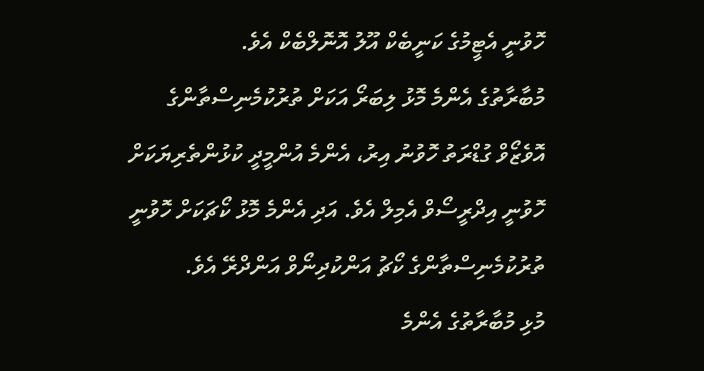ހޮވުނީ އެޓީމުގެ ކަނީބެކް އޫލު އޮނޮލްބެކް އެވެ.
މުބާރާތުގެ އެންމެ މޮޅު ލިބަރޯ އަކަށް ތުރުކުމެނިސްތާންގެ އޮވެޒޯވް ގުޑްރަތު ހޮވުނު އިރު، އެންމެ އުންމީދީ ކުޅުންތެރިޔަކަށް ހޮވުނީ އިދްރީސޯވް އެމިލް އެވެ. އަދި އެންމެ މޮޅު ކޯޗަކަށް ހޮވުނީ ތުރުކުމެނިސްތާންގެ ކޯޗު އަންކުދިނޯވް އަންދްރޭ އެވެ.
މުޅި މުބާރާތުގެ އެންމެ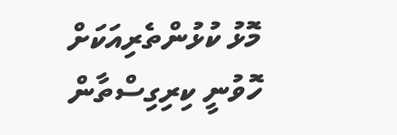މޮޅު ކުޅުންތެރިއަކަށް ހޮވުނީ ކިރިގިސްތާން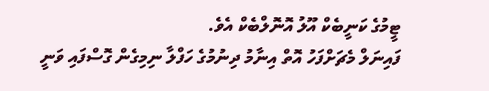ޓީމުގެ ކަނީބެކް އޫލު އޮނޮލްބެކް އެވެ.
ފައިނަލް މެޗަށްފަހު އޮތް އިނާމު ދިނުމުގެ ހަފްލާ ނިމިގެން ގޮސްފައި ވަނީ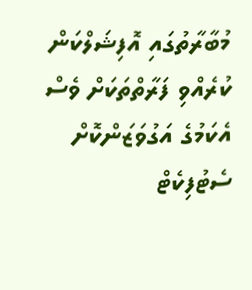މުބާރާތުގައި އޮފިޝަލްކަން ކުރެއްވި ފަރާތްތަކަށް ވެސް އެކަމުގެ އަގުވަޒަންކޮށް ސެޓުފިކެޓް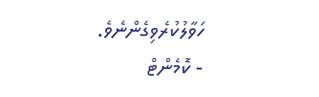ހަވާލުކުރެވިގެންނެވެ.
- ކޮމެންޓް